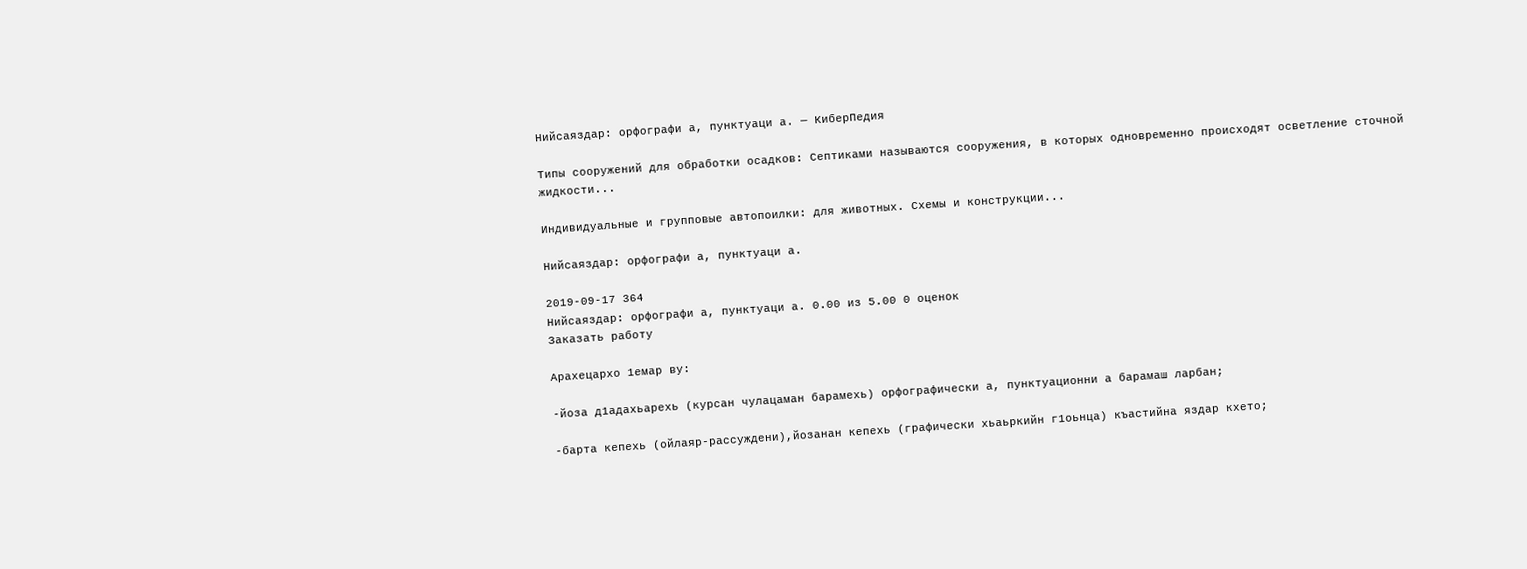Нийсаяздар: орфографи а, пунктуаци а. — КиберПедия

Типы сооружений для обработки осадков: Септиками называются сооружения, в которых одновременно происходят осветление сточной жидкости...

Индивидуальные и групповые автопоилки: для животных. Схемы и конструкции...

Нийсаяздар: орфографи а, пунктуаци а.

2019-09-17 364
Нийсаяздар: орфографи а, пунктуаци а. 0.00 из 5.00 0 оценок
Заказать работу

Арахецархо 1емар ву:

-йоза д1адахьарехь (курсан чулацаман барамехь) орфографически а, пунктуационни а барамаш ларбан;

-барта кепехь (ойлаяр-рассуждени),йозанан кепехь (графически хьаьркийн г1оьнца) къастийна яздар кхето;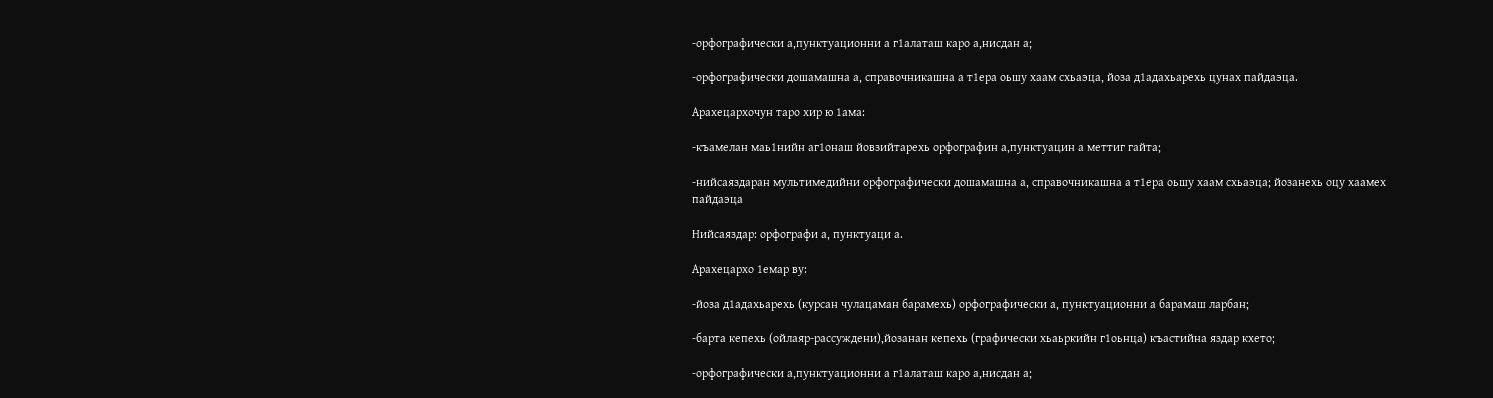-орфографически а,пунктуационни а г1алаташ каро а,нисдан а;

-орфографически дошамашна а, справочникашна а т1ера оьшу хаам схьаэца, йоза д1адахьарехь цунах пайдаэца.

Арахецархочун таро хир ю 1ама:

-къамелан маь1нийн аг1онаш йовзийтарехь орфографин а,пунктуацин а меттиг гайта;

-нийсаяздаран мультимедийни орфографически дошамашна а, справочникашна а т1ера оьшу хаам схьаэца; йозанехь оцу хаамех пайдаэца

Нийсаяздар: орфографи а, пунктуаци а.

Арахецархо 1емар ву:

-йоза д1адахьарехь (курсан чулацаман барамехь) орфографически а, пунктуационни а барамаш ларбан;

-барта кепехь (ойлаяр-рассуждени),йозанан кепехь (графически хьаьркийн г1оьнца) къастийна яздар кхето;

-орфографически а,пунктуационни а г1алаташ каро а,нисдан а;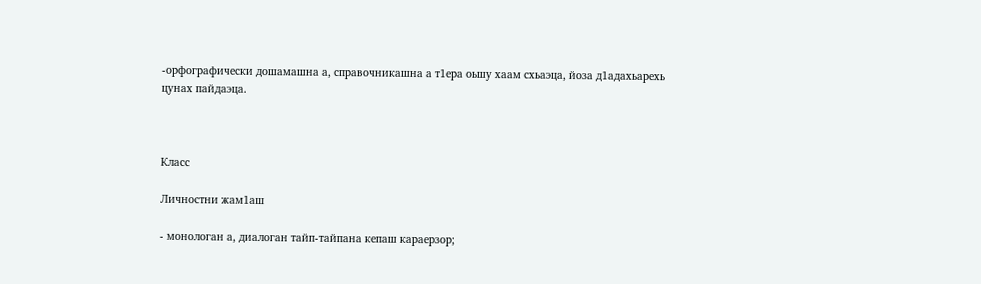-орфографически дошамашна а, справочникашна а т1ера оьшу хаам схьаэца, йоза д1адахьарехь цунах пайдаэца.



Класс

Личностни жам1аш

- монологан а, диалоган тайп-тайпана кепаш караерзор;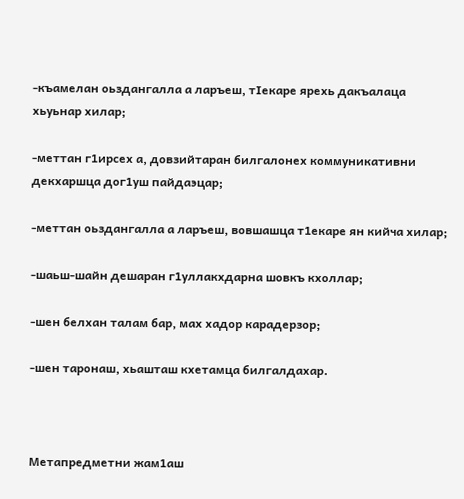-къамелан оьздангалла а ларъеш, тIекаре ярехь дакъалаца хьуьнар хилар;

-меттан г1ирсех а, довзийтаран билгалонех коммуникативни декхаршца дог1уш пайдаэцар;

-меттан оьздангалла а ларъеш, вовшашца т1екаре ян кийча хилар;

-шаьш-шайн дешаран г1уллакхдарна шовкъ кхоллар;

-шен белхан талам бар, мах хадор карадерзор;

-шен таронаш, хьашташ кхетамца билгалдахар.



Метапредметни жам1аш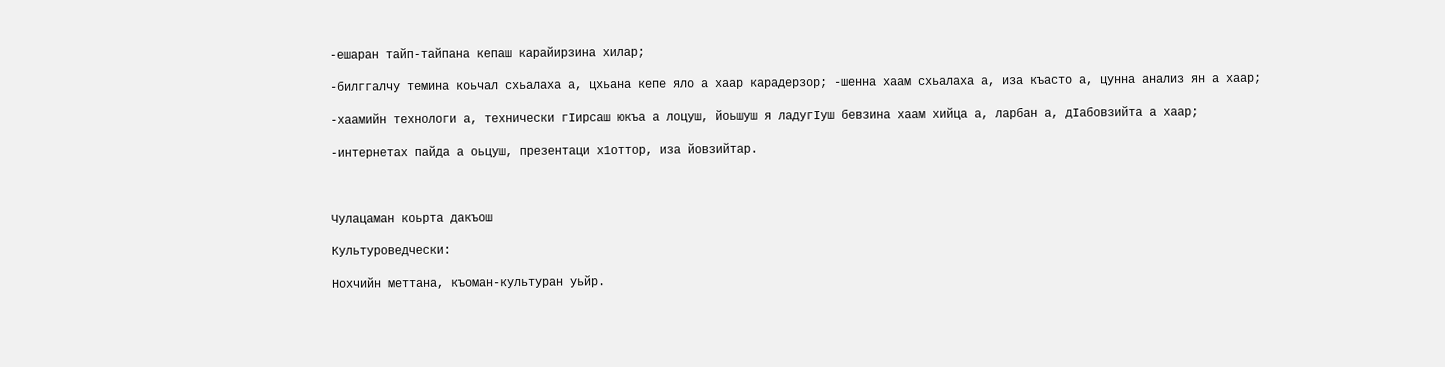-ешаран тайп-тайпана кепаш карайирзина хилар;

-билггалчу темина коьчал схьалаха а, цхьана кепе яло а хаар карадерзор; -шенна хаам схьалаха а, иза къасто а, цунна анализ ян а хаар;

-хаамийн технологи а, технически гIирсаш юкъа а лоцуш, йоьшуш я ладугIуш бевзина хаам хийца а, ларбан а, дIабовзийта а хаар;

-интернетах пайда а оьцуш, презентаци х1оттор, иза йовзийтар.



Чулацаман коьрта дакъош

Культуроведчески:

Нохчийн меттана, къоман-культуран уьйр.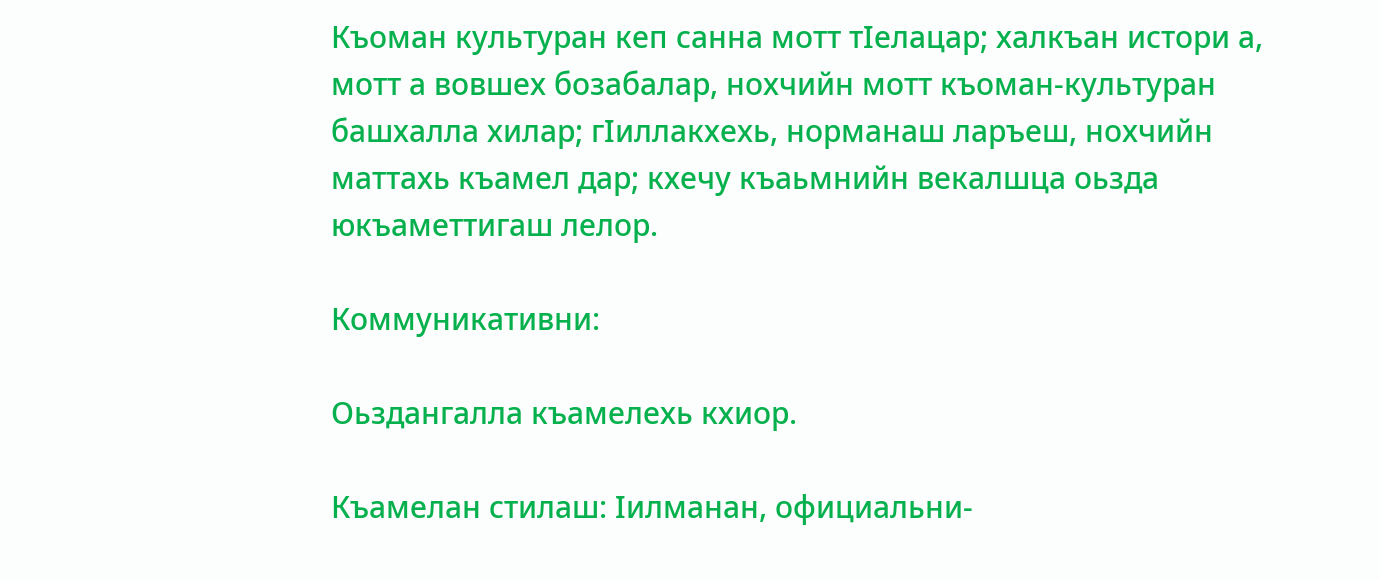Къоман культуран кеп санна мотт тIелацар; халкъан истори а, мотт а вовшех бозабалар, нохчийн мотт къоман-культуран башхалла хилар; гIиллакхехь, норманаш ларъеш, нохчийн маттахь къамел дар; кхечу къаьмнийн векалшца оьзда юкъаметтигаш лелор.

Коммуникативни:

Оьздангалла къамелехь кхиор.

Къамелан стилаш: Iилманан, официальни-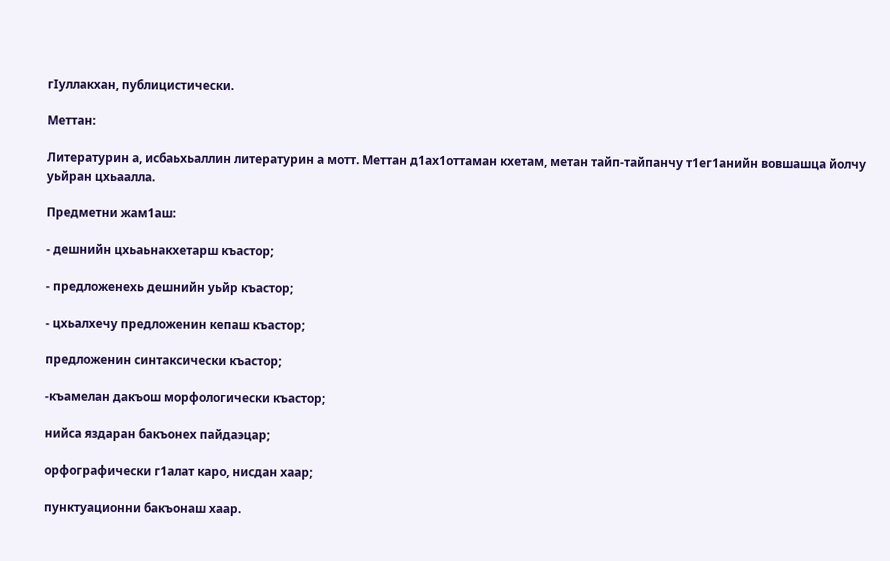гIуллакхан, публицистически.

Меттан:

Литературин а, исбаьхьаллин литературин а мотт. Меттан д1ах1оттаман кхетам, метан тайп-тайпанчу т1ег1анийн вовшашца йолчу уьйран цхьаалла.

Предметни жам1аш:

- дешнийн цхьаьнакхетарш къастор;

- предложенехь дешнийн уьйр къастор;

- цхьалхечу предложенин кепаш къастор;

предложенин синтаксически къастор;

-къамелан дакъош морфологически къастор;

нийса яздаран бакъонех пайдаэцар;

орфографически г1алат каро, нисдан хаар;

пунктуационни бакъонаш хаар.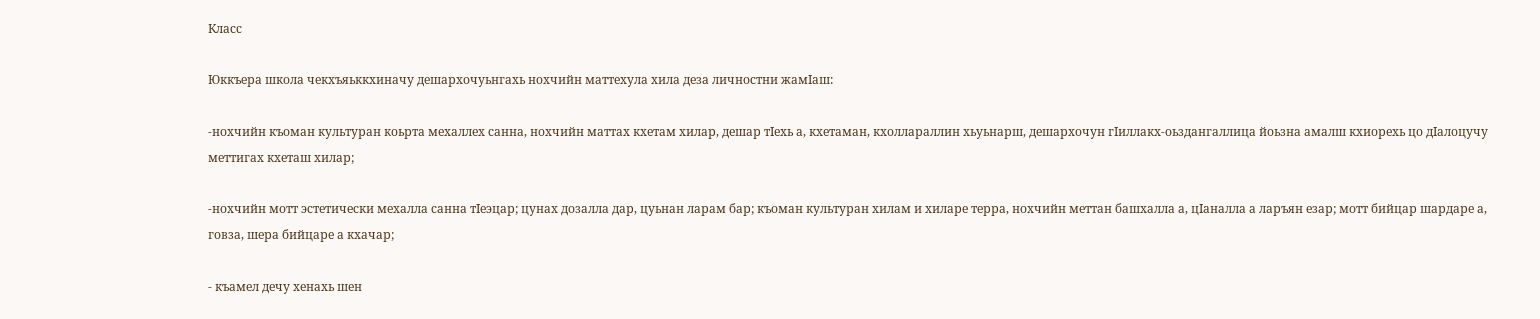Класс

Юккъера школа чекхъяьккхиначу дешархочуьнгахь нохчийн маттехула хила деза личностни жамIаш:

-нохчийн къоман культуран коьрта мехаллех санна, нохчийн маттах кхетам хилар, дешар тIехь а, кхетаман, кхоллараллин хьуьнарш, дешархочун гIиллакх-оьздангаллица йоьзна амалш кхиорехь цо дIалоцучу меттигах кхеташ хилар;

-нохчийн мотт эстетически мехалла санна тIеэцар; цунах дозалла дар, цуьнан ларам бар; къоман культуран хилам и хиларе терра, нохчийн меттан башхалла а, цIаналла а ларъян езар; мотт бийцар шардаре а, говза, шера бийцаре а кхачар;

- къамел дечу хенахь шен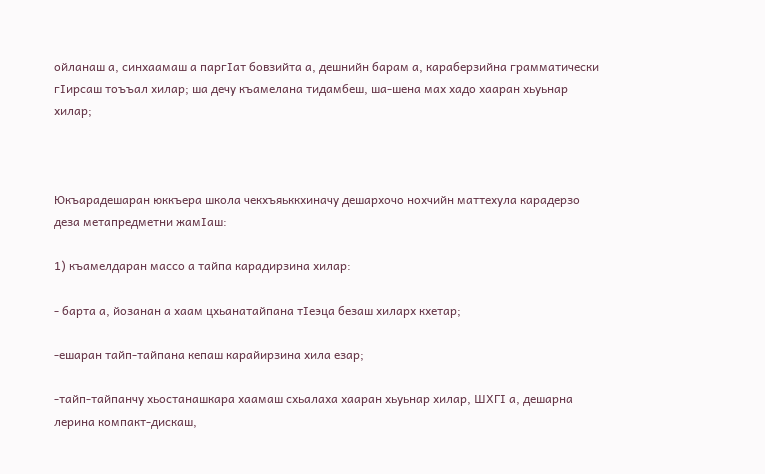ойланаш а, синхаамаш а паргIат бовзийта а, дешнийн барам а, караберзийна грамматически гIирсаш тоъъал хилар; ша дечу къамелана тидамбеш, ша-шена мах хадо хааран хьуьнар хилар;



Юкъарадешаран юккъера школа чекхъяьккхиначу дешархочо нохчийн маттехула карадерзо деза метапредметни жамIаш:

1) къамелдаран массо а тайпа карадирзина хилар:

- барта а, йозанан а хаам цхьанатайпана тIеэца безаш хиларх кхетар;

-ешаран тайп-тайпана кепаш карайирзина хила езар;

-тайп-тайпанчу хьостанашкара хаамаш схьалаха хааран хьуьнар хилар, ШХГI а, дешарна лерина компакт-дискаш,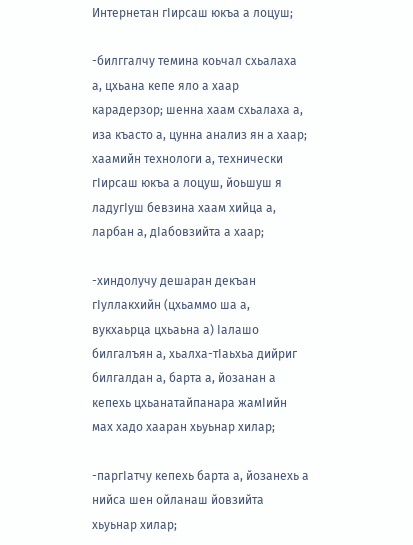Интернетан гIирсаш юкъа а лоцуш;

-билггалчу темина коьчал схьалаха а, цхьана кепе яло а хаар карадерзор; шенна хаам схьалаха а, иза къасто а, цунна анализ ян а хаар; хаамийн технологи а, технически гIирсаш юкъа а лоцуш, йоьшуш я ладугIуш бевзина хаам хийца а, ларбан а, дIабовзийта а хаар;

-хиндолучу дешаран декъан гIуллакхийн (цхьаммо ша а, вукхаьрца цхьаьна а) Iалашо билгалъян а, хьалха-тIаьхьа дийриг билгалдан а, барта а, йозанан а кепехь цхьанатайпанара жамIийн мах хадо хааран хьуьнар хилар;

-паргIатчу кепехь барта а, йозанехь а нийса шен ойланаш йовзийта хьуьнар хилар;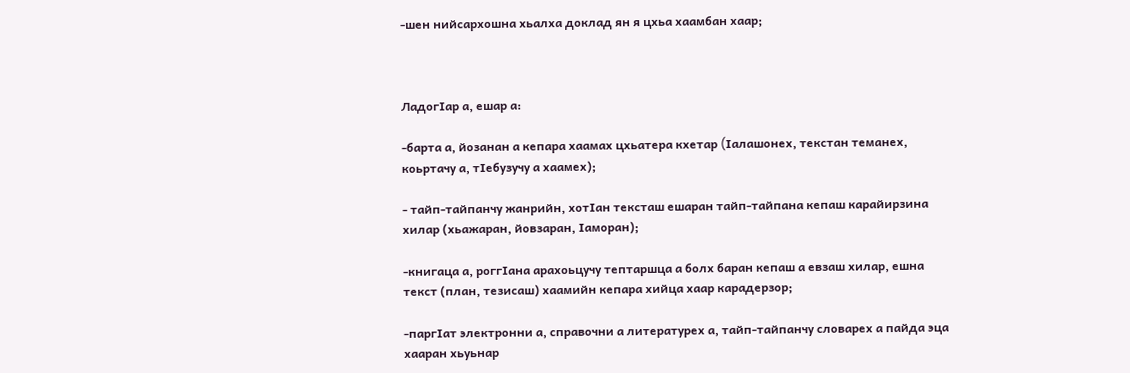-шен нийсархошна хьалха доклад ян я цхьа хаамбан хаар;



ЛадогIар а, ешар а:

-барта а, йозанан а кепара хаамах цхьатера кхетар (Iалашонех, текстан теманех, коьртачу а, тIебузучу а хаамех);

- тайп-тайпанчу жанрийн, хотIан тексташ ешаран тайп-тайпана кепаш карайирзина хилар (хьажаран, йовзаран, Iаморан);

-книгаца а, роггIана арахоьцучу тептаршца а болх баран кепаш а евзаш хилар, ешна текст (план, тезисаш) хаамийн кепара хийца хаар карадерзор;

-паргIат электронни а, справочни а литературех а, тайп-тайпанчу словарех а пайда эца хааран хьуьнар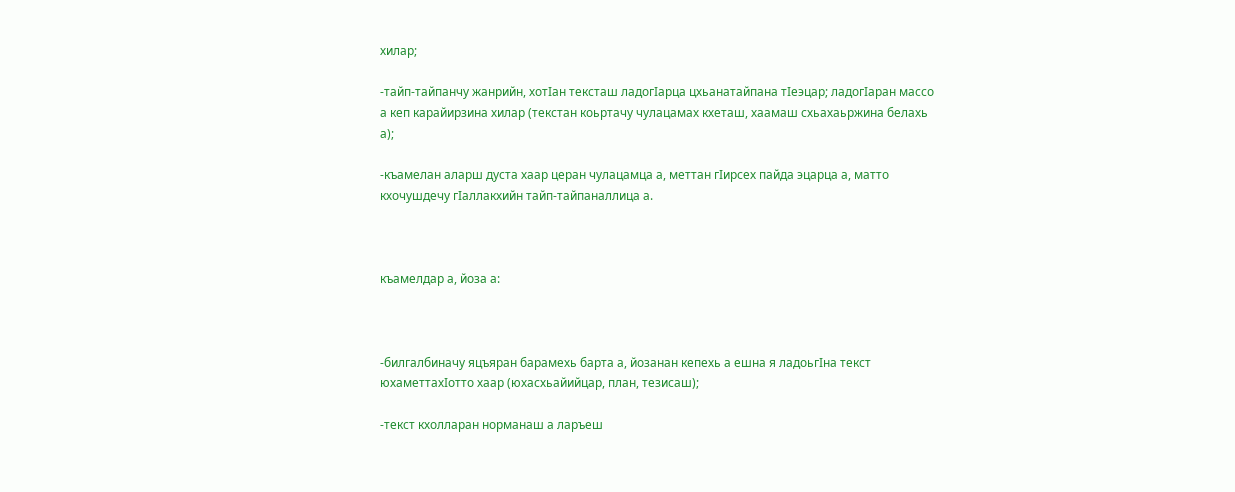хилар;

-тайп-тайпанчу жанрийн, хотIан тексташ ладогIарца цхьанатайпана тIеэцар; ладогIаран массо а кеп карайирзина хилар (текстан коьртачу чулацамах кхеташ, хаамаш схьахаьржина белахь а);

-къамелан аларш дуста хаар церан чулацамца а, меттан гIирсех пайда эцарца а, матто кхочушдечу гIаллакхийн тайп-тайпаналлица а.



къамелдар а, йоза а:



-билгалбиначу яцъяран барамехь барта а, йозанан кепехь а ешна я ладоьгIна текст юхаметтахIотто хаар (юхасхьайийцар, план, тезисаш);

-текст кхолларан норманаш а ларъеш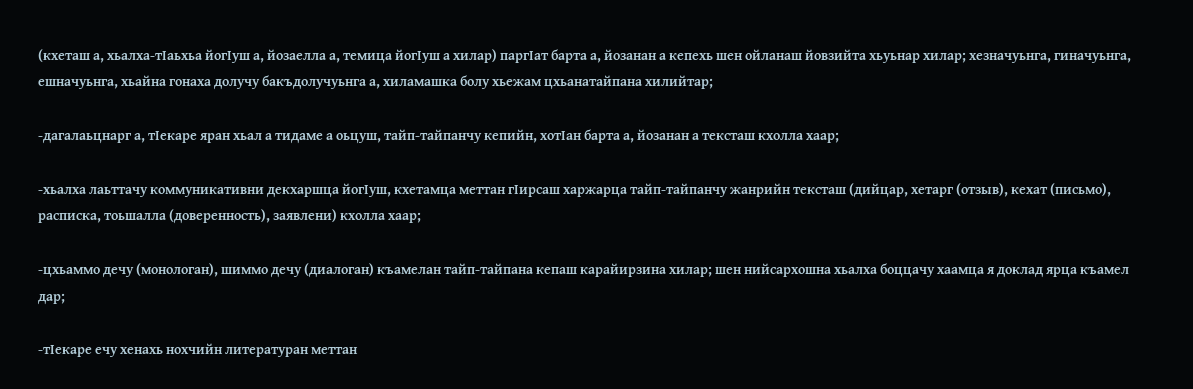(кхеташ а, хьалха-тIаьхьа йогIуш а, йозаелла а, темица йогIуш а хилар) паргIат барта а, йозанан а кепехь шен ойланаш йовзийта хьуьнар хилар; хезначуьнга, гиначуьнга, ешначуьнга, хьайна гонаха долучу бакъдолучуьнга а, хиламашка болу хьежам цхьанатайпана хилийтар;

-дагалаьцнарг а, тIекаре яран хьал а тидаме а оьцуш, тайп-тайпанчу кепийн, хотIан барта а, йозанан а тексташ кхолла хаар;

-хьалха лаьттачу коммуникативни декхаршца йогIуш, кхетамца меттан гIирсаш харжарца тайп-тайпанчу жанрийн тексташ (дийцар, хетарг (отзыв), кехат (письмо), расписка, тоьшалла (доверенность), заявлени) кхолла хаар;

-цхьаммо дечу (монологан), шиммо дечу (диалоган) къамелан тайп-тайпана кепаш карайирзина хилар; шен нийсархошна хьалха боццачу хаамца я доклад ярца къамел дар;

-тIекаре ечу хенахь нохчийн литературан меттан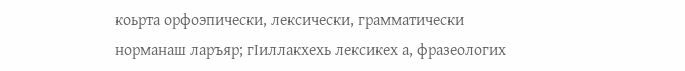коьрта орфоэпически, лексически, грамматически норманаш ларъяр; гIиллакхехь лексикех а, фразеологих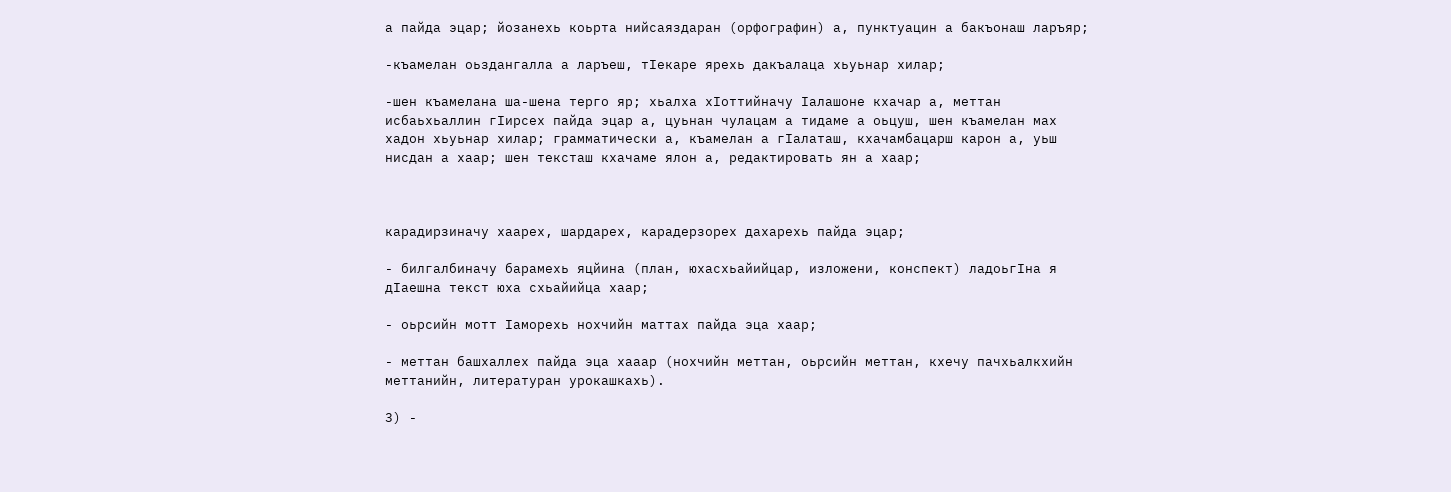а пайда эцар; йозанехь коьрта нийсаяздаран (орфографин) а, пунктуацин а бакъонаш ларъяр;

-къамелан оьздангалла а ларъеш, тIекаре ярехь дакъалаца хьуьнар хилар;

-шен къамелана ша-шена терго яр; хьалха хIоттийначу Iалашоне кхачар а, меттан исбаьхьаллин гIирсех пайда эцар а, цуьнан чулацам а тидаме а оьцуш, шен къамелан мах хадон хьуьнар хилар; грамматически а, къамелан а гIалаташ, кхачамбацарш карон а, уьш нисдан а хаар; шен тексташ кхачаме ялон а, редактировать ян а хаар;



карадирзиначу хаарех, шардарех, карадерзорех дахарехь пайда эцар;

- билгалбиначу барамехь яцйина (план, юхасхьайийцар, изложени, конспект) ладоьгIна я дIаешна текст юха схьайийца хаар;

- оьрсийн мотт Iаморехь нохчийн маттах пайда эца хаар;

- меттан башхаллех пайда эца хааар (нохчийн меттан, оьрсийн меттан, кхечу пачхьалкхийн меттанийн, литературан урокашкахь).

3) -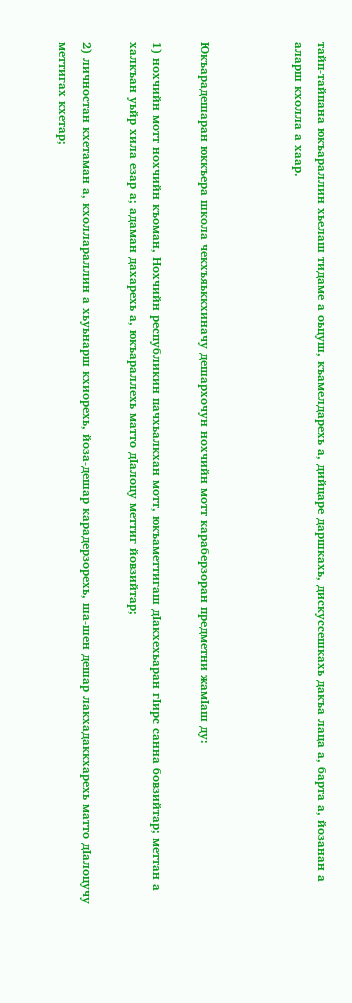тайп-тайпана юкъараллин хьелаш тидаме а оьцуш, къамелдарехь а, дийцаре даршкахь, дискуссешкахь дакъа лаца а, барта а, йозанан а аларш кхолла а хаар.



Юкъарадешаран юккъера школа чекхъяьккхиначу дешархочун нохчийн мотт караберзоран предметни жамIаш ду:

1) нохчийн мотт нохчийн къоман, Нохчийн республикин пачхьалкхан мотт, юкъаметтигаш дIакхехьаран гIирс санна бовзийтар; меттан а халкъан уьйр хила езар а; адаман дахарехь а, юкъараллехь матто дIалоцу меттиг йовзийтар;

2) личностан кхетаман а, кхоллараллин а хьуьнарш кхиорехь, йоза-дешар карадерзорехь, ша-шен дешар лакхадаккхарехь матто дIалоцучу меттигах кхетар;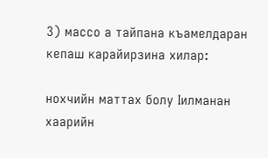3) массо а тайпана къамелдаран кепаш карайирзина хилар:

нохчийн маттах болу Iилманан хаарийн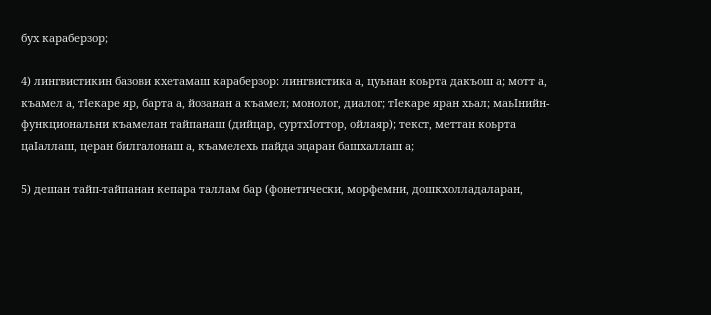бух караберзор;

4) лингвистикин базови кхетамаш караберзор: лингвистика а, цуьнан коьрта дакъош а; мотт а, къамел а, тIекаре яр, барта а, йозанан а къамел; монолог, диалог; тIекаре яран хьал; маьIнийн-функциональни къамелан тайпанаш (дийцар, суртхIоттор, ойлаяр); текст, меттан коьрта цаIаллаш, церан билгалонаш а, къамелехь пайда эцаран башхаллаш а;

5) дешан тайп-тайпанан кепара таллам бар (фонетически, морфемни, дошкхолладаларан,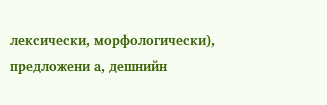лексически, морфологически), предложени а, дешнийн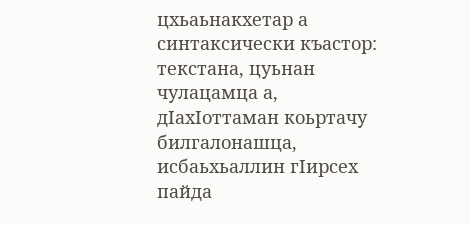цхьаьнакхетар а синтаксически къастор: текстана, цуьнан чулацамца а, дIахIоттаман коьртачу билгалонашца, исбаьхьаллин гIирсех пайда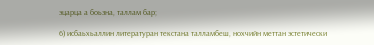эцарца а боьзна, таллам бар;

6) исбаьхьаллин литературан текстана талламбеш, нохчийн меттан эстетически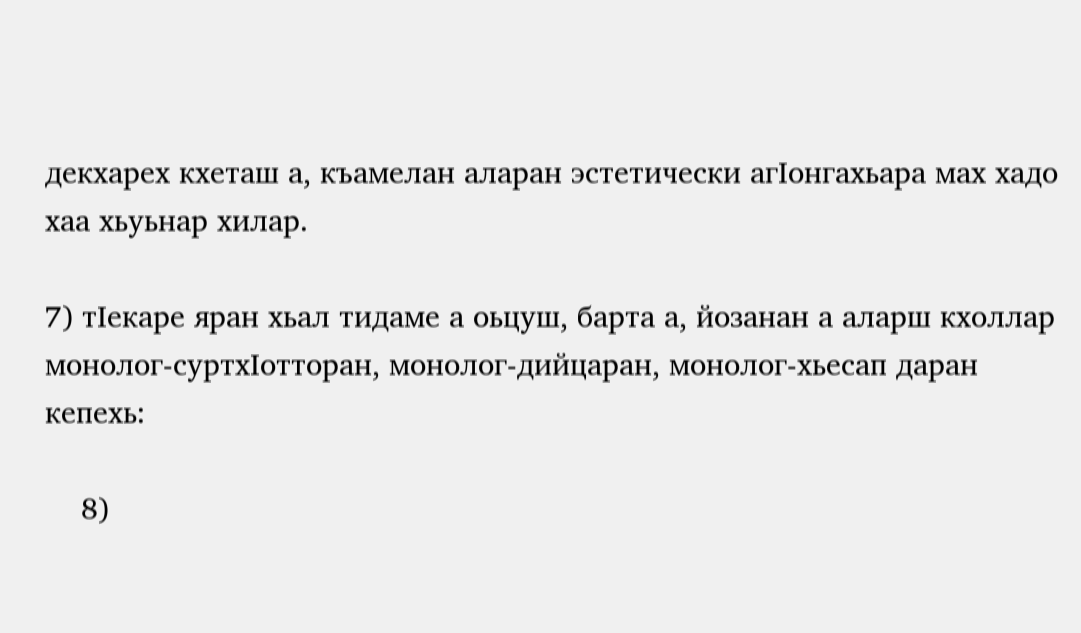декхарех кхеташ а, къамелан аларан эстетически агIонгахьара мах хадо хаа хьуьнар хилар.

7) тIекаре яран хьал тидаме а оьцуш, барта а, йозанан а аларш кхоллар монолог-суртхIотторан, монолог-дийцаран, монолог-хьесап даран кепехь:

    8)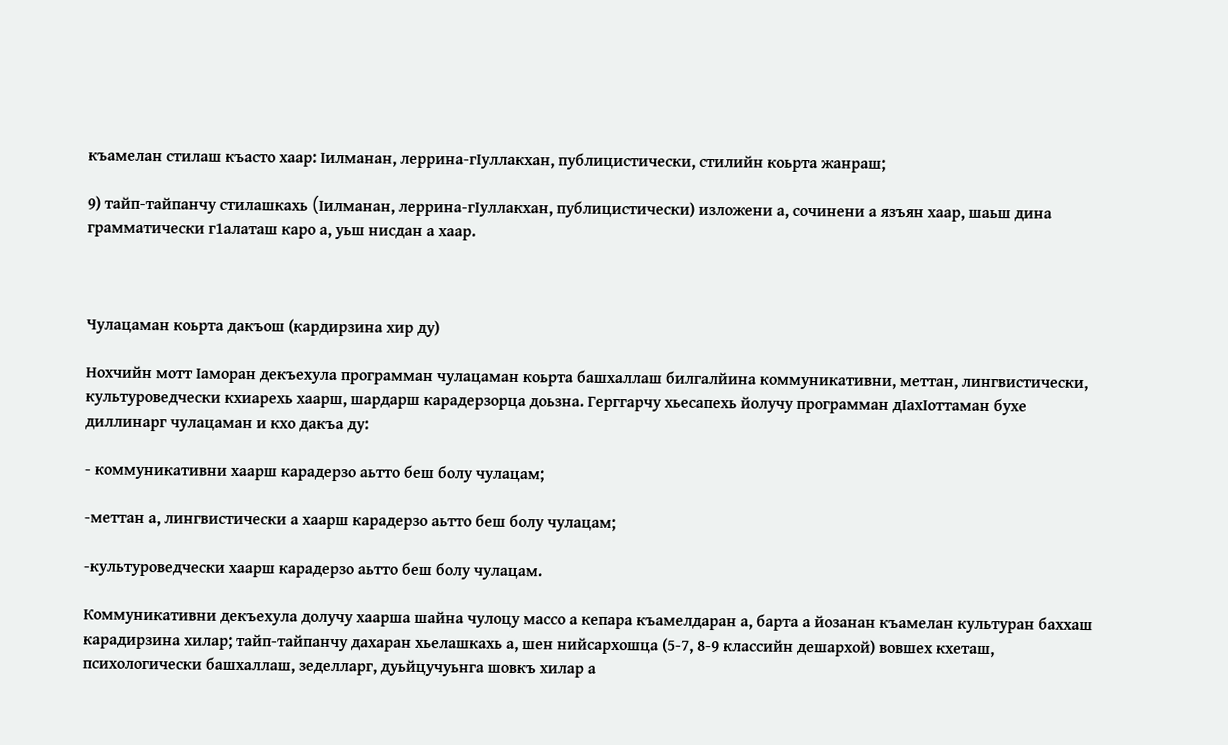къамелан стилаш къасто хаар: Iилманан, леррина-гIуллакхан, публицистически, стилийн коьрта жанраш;

9) тайп-тайпанчу стилашкахь (Iилманан, леррина-гIуллакхан, публицистически) изложени а, сочинени а язъян хаар, шаьш дина грамматически г1алаташ каро а, уьш нисдан а хаар.



Чулацаман коьрта дакъош (кардирзина хир ду)

Нохчийн мотт Iаморан декъехула программан чулацаман коьрта башхаллаш билгалйина коммуникативни, меттан, лингвистически, культуроведчески кхиарехь хаарш, шардарш карадерзорца доьзна. Герггарчу хьесапехь йолучу программан дIахIоттаман бухе диллинарг чулацаман и кхо дакъа ду:

- коммуникативни хаарш карадерзо аьтто беш болу чулацам;

-меттан а, лингвистически а хаарш карадерзо аьтто беш болу чулацам;

-культуроведчески хаарш карадерзо аьтто беш болу чулацам.

Коммуникативни декъехула долучу хаарша шайна чулоцу массо а кепара къамелдаран а, барта а йозанан къамелан культуран баххаш карадирзина хилар; тайп-тайпанчу дахаран хьелашкахь а, шен нийсархошца (5-7, 8-9 классийн дешархой) вовшех кхеташ, психологически башхаллаш, зеделларг, дуьйцучуьнга шовкъ хилар а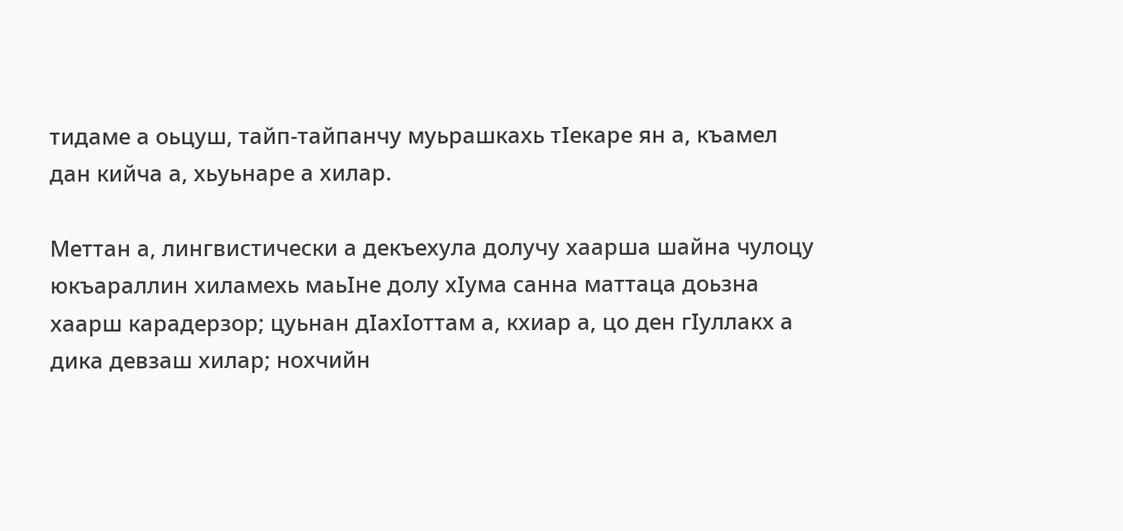тидаме а оьцуш, тайп-тайпанчу муьрашкахь тIекаре ян а, къамел дан кийча а, хьуьнаре а хилар.

Меттан а, лингвистически а декъехула долучу хаарша шайна чулоцу юкъараллин хиламехь маьIне долу хIума санна маттаца доьзна хаарш карадерзор; цуьнан дIахIоттам а, кхиар а, цо ден гIуллакх а дика девзаш хилар; нохчийн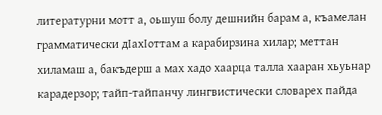литературни мотт а, оьшуш болу дешнийн барам а, къамелан грамматически дIахIоттам а карабирзина хилар; меттан хиламаш а, бакъдерш а мах хадо хаарца талла хааран хьуьнар карадерзор; тайп-тайпанчу лингвистически словарех пайда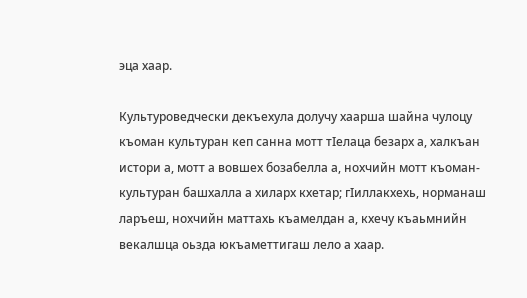эца хаар.

Культуроведчески декъехула долучу хаарша шайна чулоцу къоман культуран кеп санна мотт тIелаца безарх а, халкъан истори а, мотт а вовшех бозабелла а, нохчийн мотт къоман-культуран башхалла а хиларх кхетар; гIиллакхехь, норманаш ларъеш, нохчийн маттахь къамелдан а, кхечу къаьмнийн векалшца оьзда юкъаметтигаш лело а хаар.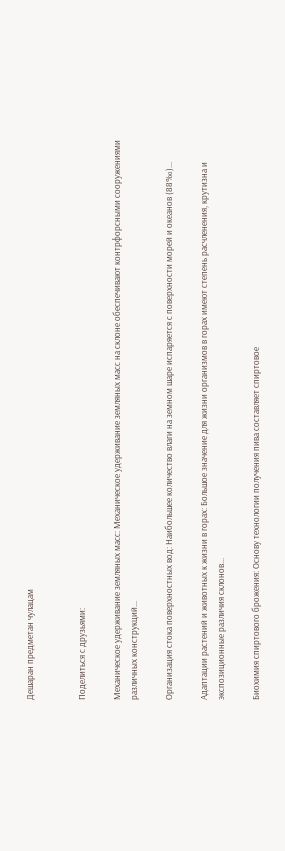Дешаран предметан чулацам


Поделиться с друзьями:

Механическое удерживание земляных масс: Механическое удерживание земляных масс на склоне обеспечивают контрфорсными сооружениями различных конструкций...

Организация стока поверхностных вод: Наибольшее количество влаги на земном шаре испаряется с поверхности морей и океанов (88‰)...

Адаптации растений и животных к жизни в горах: Большое значение для жизни организмов в горах имеют степень расчленения, крутизна и экспозиционные различия склонов...

Биохимия спиртового брожения: Основу технологии получения пива составляет спиртовое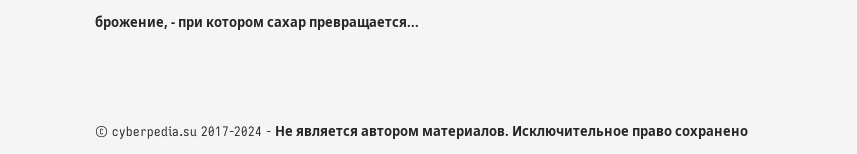брожение, - при котором сахар превращается...



© cyberpedia.su 2017-2024 - Не является автором материалов. Исключительное право сохранено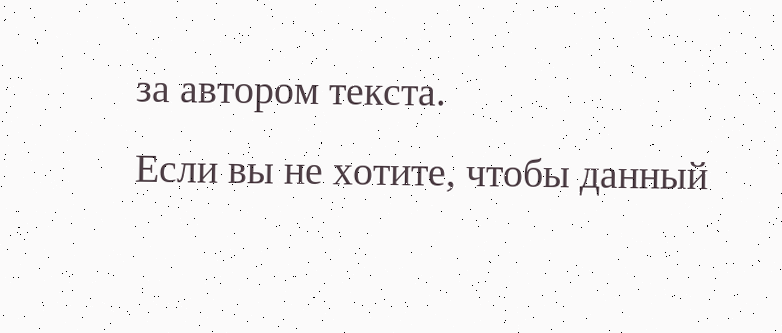за автором текста.
Если вы не хотите, чтобы данный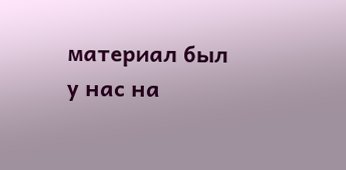материал был у нас на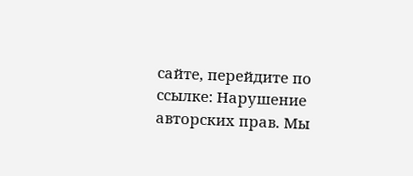сайте, перейдите по ссылке: Нарушение авторских прав. Мы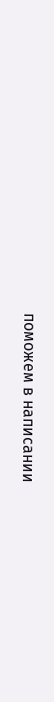поможем в написании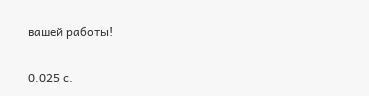вашей работы!

0.025 с.